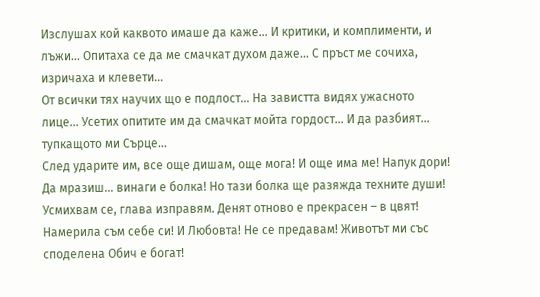Изслушах кой каквото имаше да каже… И критики, и комплименти, и лъжи… Опитаха се да ме смачкат духом даже… С пръст ме сочиха, изричаха и клевети…
От всички тях научих що е подлост… На завистта видях ужасното лице… Усетих опитите им да смачкат мойта гордост… И да разбият… тупкащото ми Сърце…
След ударите им, все още дишам, още мога! И още има ме! Напук дори! Да мразиш… винаги е болка! Но тази болка ще разяжда техните души!
Усмихвам се, глава изправям. Денят отново е прекрасен – в цвят! Намерила съм себе си! И Любовта! Не се предавам! Животът ми със споделена Обич е богат!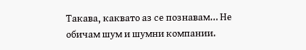Такава, каквато аз се познавам… Не обичам шум и шумни компании.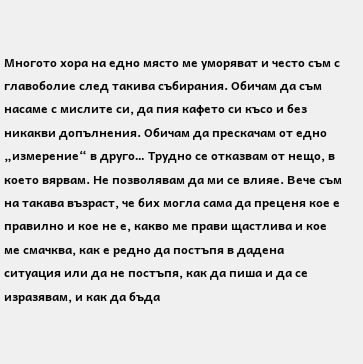Многото хора на едно място ме уморяват и често съм с главоболие след такива събирания. Обичам да съм насаме с мислите си, да пия кафето си късо и без никакви допълнения. Обичам да прескачам от едно „измерение“ в друго… Трудно се отказвам от нещо, в което вярвам. Не позволявам да ми се влияе. Вече съм на такава възраст, че бих могла сама да преценя кое е правилно и кое не е, какво ме прави щастлива и кое ме смачква, как е редно да постъпя в дадена ситуация или да не постъпя, как да пиша и да се изразявам, и как да бъда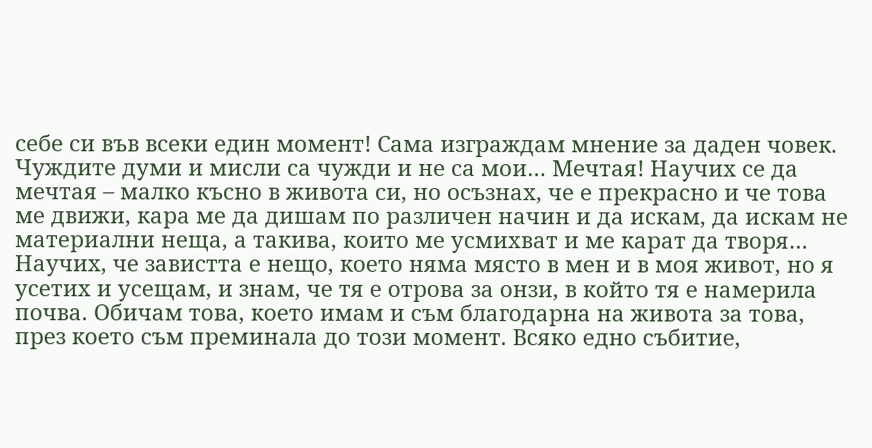себе си във всеки един момент! Сама изграждам мнение за даден човек. Чуждите думи и мисли са чужди и не са мои… Мечтая! Научих се да мечтая – малко късно в живота си, но осъзнах, че е прекрасно и че това ме движи, кара ме да дишам по различен начин и да искам, да искам не материални неща, а такива, които ме усмихват и ме карат да творя… Научих, че завистта е нещо, което няма място в мен и в моя живот, но я усетих и усещам, и знам, че тя е отрова за онзи, в който тя е намерила почва. Обичам това, което имам и съм благодарна на живота за това, през което съм преминала до този момент. Всяко едно събитие,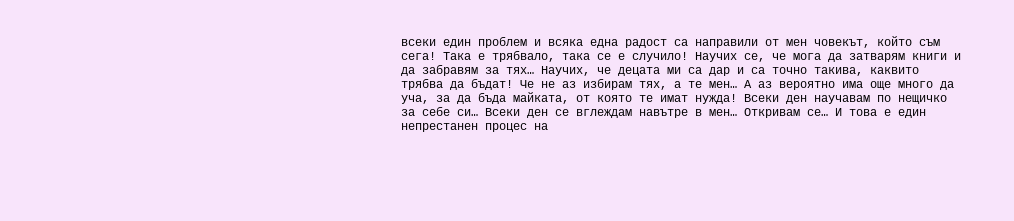всеки един проблем и всяка една радост са направили от мен човекът, който съм сега! Така е трябвало, така се е случило! Научих се, че мога да затварям книги и да забравям за тях… Научих, че децата ми са дар и са точно такива, каквито трябва да бъдат! Че не аз избирам тях, а те мен… А аз вероятно има още много да уча, за да бъда майката, от която те имат нужда! Всеки ден научавам по нещичко за себе си… Всеки ден се вглеждам навътре в мен… Откривам се… И това е един непрестанен процес на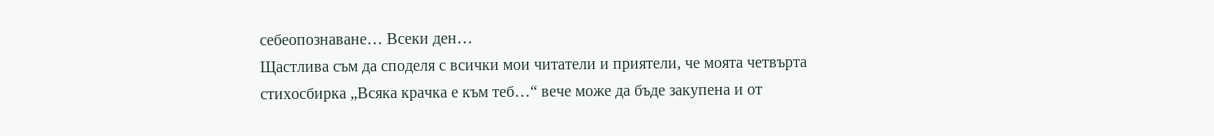себеопознаване… Всеки ден…
Щастлива съм да споделя с всички мои читатели и приятели, че моята четвърта стихосбирка „Всяка крачка е към теб…“ вече може да бъде закупена и от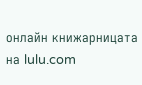онлайн книжарницата на lulu.com